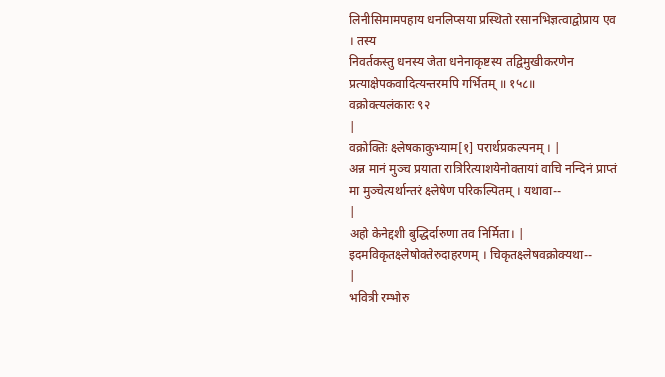लिनीसिमामपहाय धनलिप्सया प्रस्थितो रसानभिज्ञत्वाद्वोप्राय एव । तस्य
निवर्तकस्तु धनस्य जेता धनेनाकृष्टस्य तद्विमुखीकरणेन प्रत्याक्षेपकवादित्यन्तरमपि गर्भितम् ॥ १५८॥
वक्रोक्त्यलंकारः ९२
|
वक्रोक्तिः क्ष्लेषकाकुभ्याम[१] परार्थप्रकल्पनम् । |
अन्न मानं मुञ्च प्रयाता रात्रिरित्याशयेनोक्तायां वाचि नन्दिनं प्राप्तं मा मुञ्चेत्यर्थान्तरं क्ष्लेषेण परिकल्पितम् । यथावा--
|
अहो केनेद्दशी बुद्धिर्दारुणा तव निर्मिता। |
इदमविकृतक्ष्लेषोक्तेरुदाहरणम् । चिकृतक्ष्लेषवक्रोक्यथा--
|
भवित्री रम्भोरु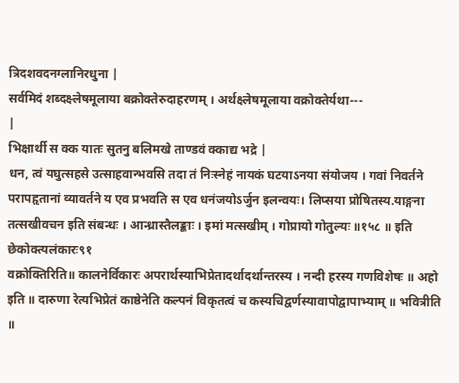त्रिदशवदनग्लानिरधुना |
सर्वमिदं शब्दक्ष्लेषमूलाया बक्रोक्तेरुदाहरणम् । अर्थक्ष्लेषमूलाया वक्रोक्तेर्यथा---
|
भिक्षार्थी स क्क यातः सुतनु बलिमखे ताण्डवं क्काद्य भद्रे |
धन, त्वं यघुत्सहसे उत्साहवान्भवसि तदा तं निःस्नेहं नायकं घटयाऽनया संयोजय । गवां निवर्तने परापहृतानां व्यावर्तने य एव प्रभवति स एव धनंजयोऽर्जुन इलन्वयः। लिप्सया प्रोषितस्य.याङ्गना तत्सखीवचन इति संबन्धः । आन्ध्रास्तैलङ्काः । इमां मत्सखीम् । गोप्रायो गोतुल्यः ॥१५८ ॥ इति छेकोक्त्यलंकारः९१
वक्रोक्तिरिति॥ कालनेर्विकारः अपरार्थस्याभिप्रेतादर्थादर्थान्तरस्य । नन्दी हरस्य गणविशेषः ॥ अहो इति ॥ दारुणा रेत्यभिप्रेतं काष्ठेनेति कल्पनं विकृतत्वं च कस्यचिद्वर्णस्यावापोद्वापाभ्याम् ॥ भवित्रीति ॥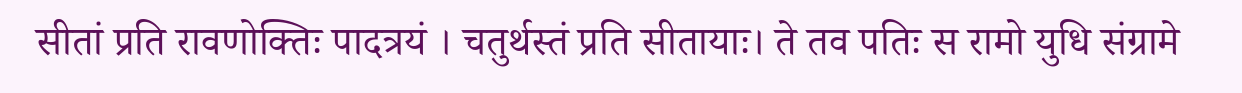सीतां प्रति रावणोक्तिः पादत्रयं । चतुर्थस्तं प्रति सीतायाः। ते तव पतिः स रामो युधि संग्रामे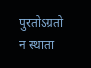पुरतोऽग्रतो न स्थाता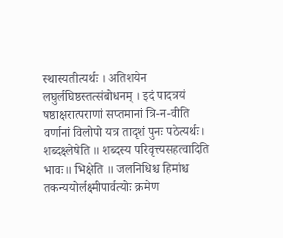स्थास्यतीत्यर्थः । अतिशयेन लघुर्लघिष्ठस्तत्संबोधनम् । इदं पादत्रयं षष्ठाक्षरात्पराणां सप्तमानां त्रि-न-वीति वर्णानां विलोपो यत्र तादृशं पुनः पठेत्यर्थः। शब्दक्ष्लेषेति ॥ शब्दस्य परिवृत्त्यसहत्वादिति भावः॥ भिक्षेति ॥ जलनिधिश्च हिमांश्च तकन्ययोर्लक्ष्मीपार्वत्योः क्रमेण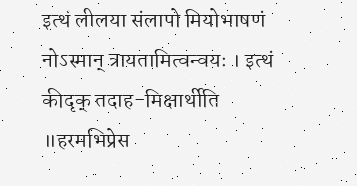इत्थं लीलया संलापो मियोभाषणं नोऽस्मान् त्रायतामित्वन्वयः । इत्थं कीदृक् तदाह-मिक्षार्थीति ॥हरमभिप्रेस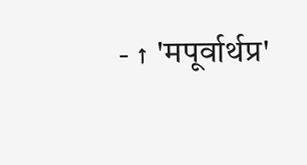- ↑ 'मपूर्वार्थप्र'